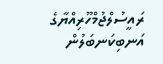ރައީސުލްޖުމްހޫރިއްޔާގެ އަނބިކަނބަލުން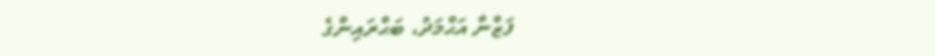ފަޒްނާ އަޙްމަދު، ބަޙްރައިންގެ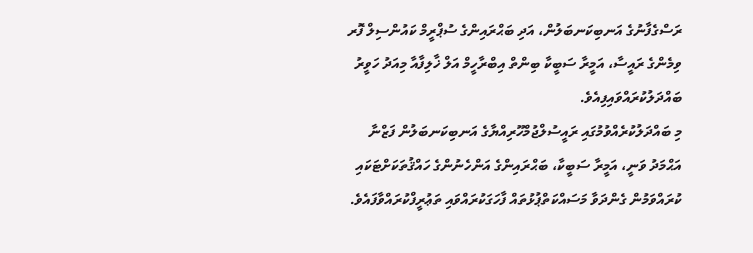ރަސްގެފާނުގެ އަނބިކަނބަލުން، އަދި ބަޙްރައިންގެ ސުޕްރީމް ކައުންސިލް ފޮރ ވިމެންގެ ރައީސާ، އަމީރާ ސަބީކާ ބިންތް އިބްރާހީމް އަލް ޚާލިފާއާ މިއަދު ހަވީރު ބައްދަލުކުރައްވައިފިއެވެ.
މި ބައްދަލުކުރެއްވުމުގައި ރައީސުލްޖުމްހޫރިއްޔާގެ އަނބިކަނބަލުން ފަޒްނާ އަޙްމަދު ވަނީ، އަމީރާ ސަބީކާ، ބަޙްރައިންގެ އަންހެނުންގެ ހައްޤުތަކަށްޓަކައި ކުރައްވަމުން ގެންދަވާ މަސައްކަތްޕުޅުތައް ފާހަގަކުރައްވައި ތަޢުރީފްކުރައްވާފައެވެ.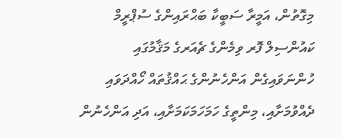މިގޮތުން، އަމީރާ ސަބީކާ ބަޙްރައިންގެ ސުޕްރީމް ކައުންސިލް ފޮރ ވިމެންގެ ޗެއަރގެ މަޤާމުގައި ހުންނަވައިގެން އަންހެނުންގެ ޙައްޤުތައް ހޯއްދަވައި ދެއްވުމަށާއި، މިންތީގެ ހަމަހަމަކަމަށާއި، އަދި އަންހެނުން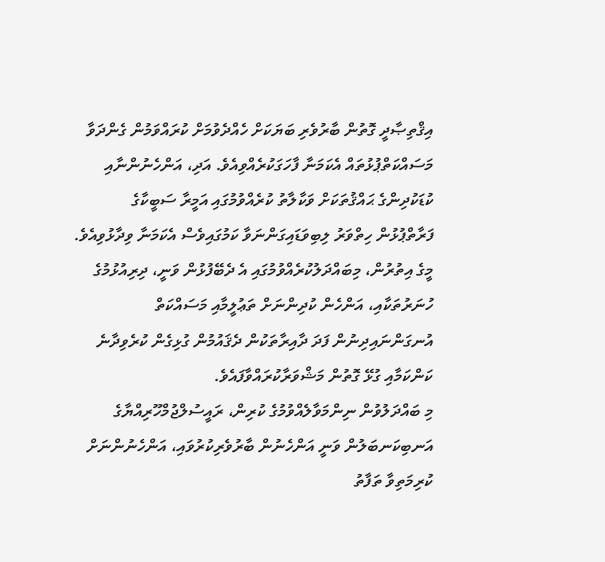އިޤްތިޞާދީ ގޮތުން ބާރުވެރި ބަޔަކަށް ހެއްދެވުމަށް ކުރައްވަމުން ގެންދަވާ މަސައްކަތްޕުޅުތައް އެކަމަނާ ފާހަގަކުރެއްވިއެވެ. އަދި، އަންހެނުންނާއި ކުޑަކުދިންގެ ޙައްޤުތަކަށް ވަކާލާތު ކުރެއްވުމުގައި އަމީރާ ސަބީކާގެ ފަރާތްޕުޅުން ހިތްވަރު ލިބިވަޑައިގަންނަވާ ކަމުގައިވެސް އެކަމަނާ ވިދާޅުވިއެވެ.
މީގެ އިތުރުން، މިބައްދަލުކުރެއްވުމުގައި އެ ދެބޭފުޅުން ވަނީ، ދިރިއުޅުމުގެ ހުނަރުތަކާއި، އަންހެން ކުދިންނަށް ތަޢުލީމާއި މަސައްކަތް އުނގަންނައިދިނުން ފަދަ ދާއިރާތަކުން ދެޤައުމުން ގުޅިގެން ކުރެވިދާނެ ކަންކަމާއި ގުޅޭ ގޮތުން މަޝްވަރާކުރައްވާފައެވެ.
މި ބައްދަލުވުން ނިންމަވާލެއްވުމުގެ ކުރިން، ރައީސުލްޖުމްހޫރިއްޔާގެ އަނބިކަނބަލުން ވަނީ އަންހެނުން ބާރުވެރިކުރުވައި، އަންހެނުންނަށް ކުރިމަތިވާ ތަފާތު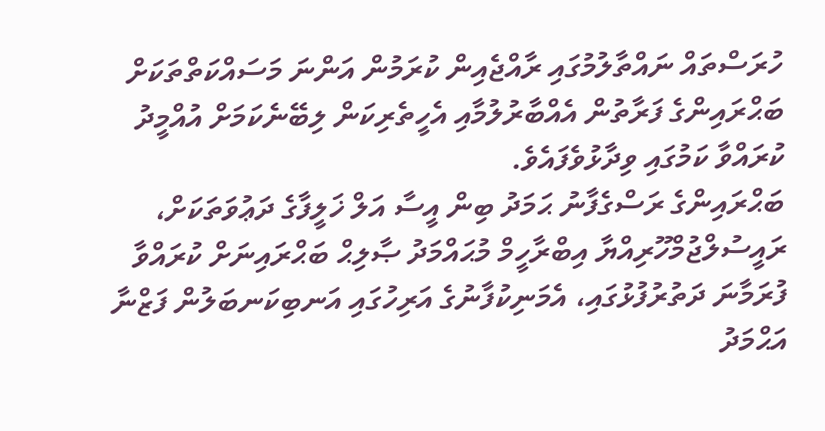ހުރަސްތައް ނައްތާލުމުގައި ރާއްޖެއިން ކުރަމުން އަންނަ މަސައްކަތްތަކަށް ބަޙްރައިންގެ ފަރާތުން އެއްބާރުލުމާއި އެހީތެރިކަން ލިބޭނެކަމަށް އުއްމީދު ކުރައްވާ ކަމުގައި ވިދާޅުވެފައެވެ.
ބަޙްރައިންގެ ރަސްގެފާނު ޙަމަދު ބިން އީސާ އަލް ޚަލީފާގެ ދަޢުވަތަކަށް، ރައީސުލްޖުމްހޫރިއްޔާ އިބްރާހީމް މުޙައްމަދު ޞާލިޙް ބަޙްރައިނަށް ކުރައްވާ ފުރަމާނަ ދަތުރުފުޅުގައި، އެމަނިކުފާނުގެ އަރިހުގައި އަނބިކަނބަލުން ފަޒްނާ އަޙްމަދު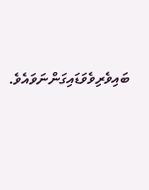ބައިވެރިވެވަޑައިގަންނަވައެވެ.